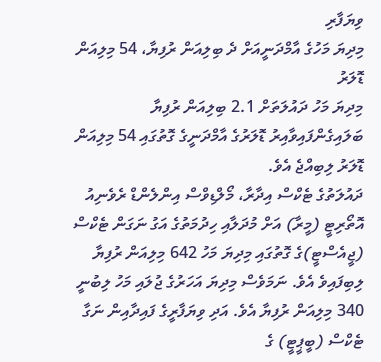ވިޔަފާރި
މިދިޔަ މަހުގެ އާމްދަނީއަށް ދެ ބިލިއަން ރުފިޔާ، 54 މިލިއަން ޑޮލަރު
މިދިޔަ މަހު ދައުލަތަށް 2.1 ބިލިއަން ރުފިޔާ ބަލައިގެންފައިވާއިރު ޑޮލަރުގެ އާމްދަނީގެ ގޮތުގައި 54 މިލިއަން ޑޮލަރު ލިބިއްޖެ އެވެ.
ދައުލަތުގެ ޓެކްސް އިދާރާ، މޯލްޑިވްސް އިންލެންޑް ރެވެނިއު އޮތޯރިޓީ (މީރާ) އަށް މުދަލާއި ހިދުމަތުގެ އަގު ނަގަން ޓެކްސް (ޖީއެސްޓީ)ގެ ގޮތުގައި މިދިޔަ މަހު 642 މިލިއަން ރުފިޔާ ލިބިފައިވެ އެވެ. ނަމަވެސް މިދިޔަ އަހަރުގެ ޖުލައި މަހު ލިބުނީ 340 މިލިއަން ރުފިޔާ އެވެ. އަދި ވިޔަފާރީގެ ފައިދާއިން ނަގާ ޓެކްސް (ބީޕީޓީ) ގެ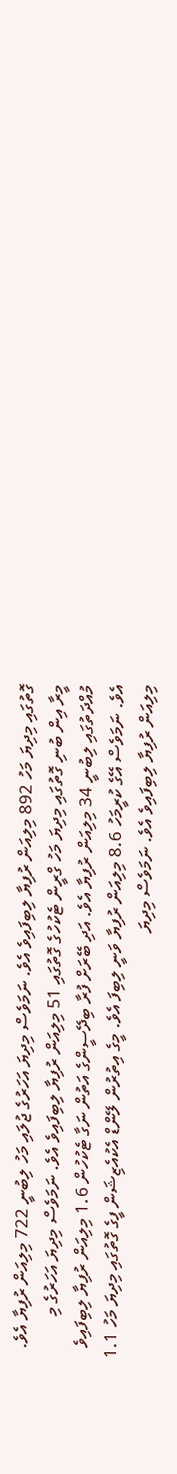ގޮތުގައި މިދިޔަ މަހު 892 މިލިއަން ރުފިޔާ ލިބިފައިވެ އެވެ. ނަމަވެސް މިދިޔަ އަހަރުގެ ޖުލައި މަހު ލިބުނީ 722 މިލިއަން ރުފިޔާ އެވެ.
މީރާ އިން ބުނި ގޮތުގައި މިދިޔަ މަހު ގްރީން ޓެކުހުގެ ގޮތުގައި 51 މިލިއަން ރުފިޔާ ލިބިފައިވެ އެވެ. ނަމަވެސް މިދިޔަ އަހަރުގެ މި މުއްދަތުގައި ލިބުނީ 34 މިލިއަން ރުފިޔާ އެވެ. އަދި ބޭރަށް ފުރާ ބިދޭސީންގެ އަތުން ނަގާ ޓެކުހުން 1.6 މިލިއަން ރުފިޔާ ލިބިފައިވެ އެވެ. ނަމަވެސް އޭގެ ކުރީމަހު 8.6 މިލިއަން ރުފިޔާ ވަނީ ލިބިފަ އެވެ. މީގެ އިތުރުން ލޭންޑް އެކުއެޒިޝަން ފީގެ ގޮތުގައި މިދިޔަ މަހު 1.1 މިލިއަން ރުފިޔާ ލިބިފައިވެ އެވެ. ނަމަވެސް މިދިޔަ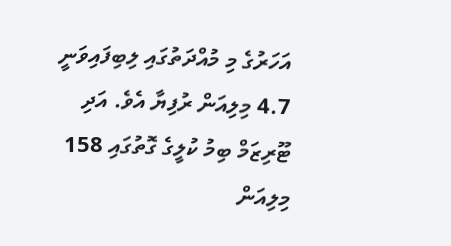އަހަރުގެ މި މުއްދަތުގައި ލިބިފައިވަނީ 4.7 މިލިއަން ރުފިޔާ އެވެ. އަދި ޓޫރިޒަމް ބިމު ކުލީގެ ގޮތުގައި 158 މިލިއަން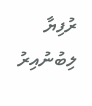ރުފިޔާ ލިބުނުއިރު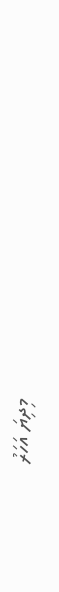މިދިޔަ އަހަރު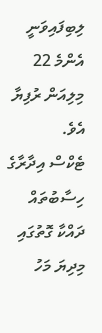ލިބިފައިވަނީ އެންމެ 22 މިލިއަން ރުފިޔާ އެވެ.
ޓެކްސް އިދާރާގެ ހިސާބުތައް ދައްކާ ގޮތުގައި މިދިޔަ މަހު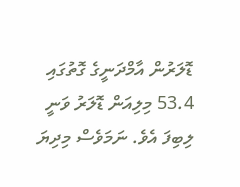ޑޮލަރުން އާމްދަނީގެ ގޮތުގައި 53.4 މިލިއަން ޑޮލަރު ވަނީ ލިބިފަ އެވެ. ނަމަވެސް މިދިޔަ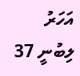އަހަރު ލިބުނީ 37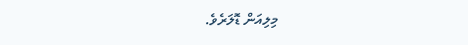މިލިއަން ޑޮލަރެވެ.